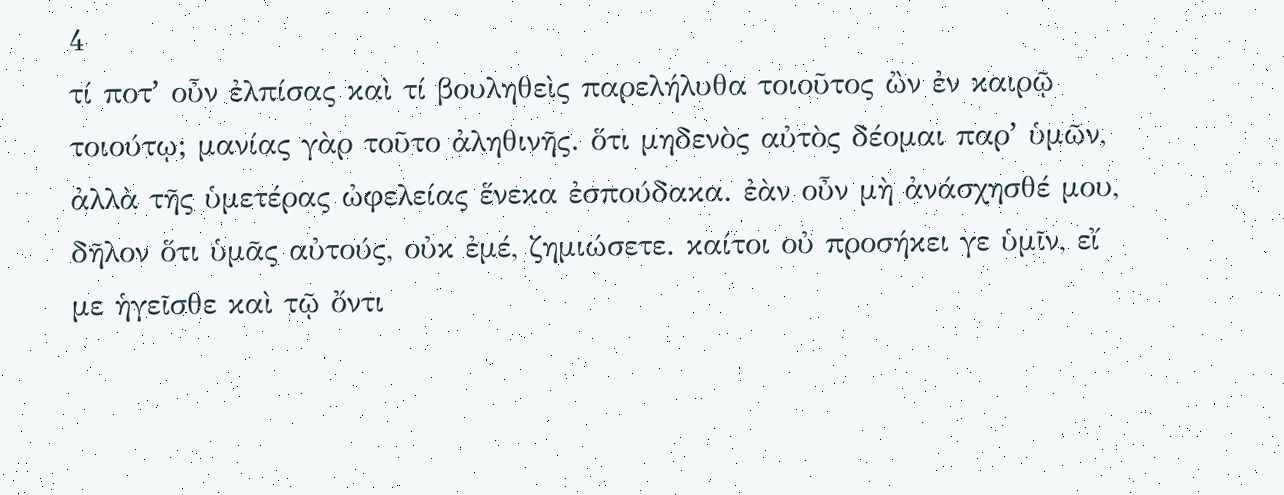4
τί ποτʼ οὖν ἐλπίσας καὶ τί βουληθεὶς παρελήλυθα τοιοῦτος ὢν ἐν καιρῷ τοιούτῳ; μανίας γὰρ τοῦτο ἀληθινῆς. ὅτι μηδενὸς αὐτὸς δέομαι παρʼ ὑμῶν, ἀλλὰ τῆς ὑμετέρας ὠφελείας ἕνεκα ἐσπούδακα. ἐὰν οὖν μὴ ἀνάσχησθέ μου, δῆλον ὅτι ὑμᾶς αὐτούς, οὐκ ἐμέ, ζημιώσετε. καίτοι οὐ προσήκει γε ὑμῖν, εἴ με ἡγεῖσθε καὶ τῷ ὄντι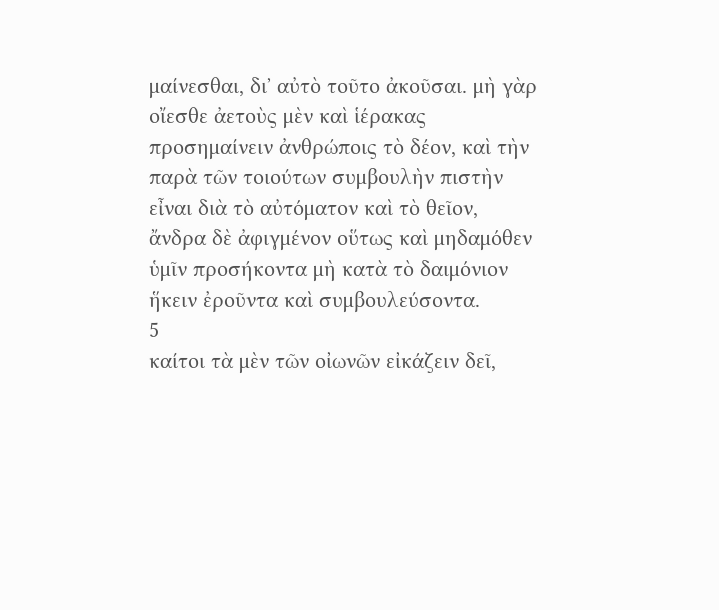μαίνεσθαι, διʼ αὐτὸ τοῦτο ἀκοῦσαι. μὴ γὰρ οἴεσθε ἀετοὺς μὲν καὶ ἱέρακας προσημαίνειν ἀνθρώποις τὸ δέον, καὶ τὴν παρὰ τῶν τοιούτων συμβουλὴν πιστὴν εἶναι διὰ τὸ αὐτόματον καὶ τὸ θεῖον, ἄνδρα δὲ ἀφιγμένον οὕτως καὶ μηδαμόθεν ὑμῖν προσήκοντα μὴ κατὰ τὸ δαιμόνιον ἥκειν ἐροῦντα καὶ συμβουλεύσοντα.
5
καίτοι τὰ μὲν τῶν οἰωνῶν εἰκάζειν δεῖ,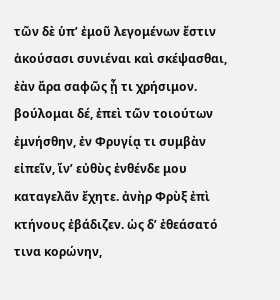τῶν δὲ ὑπʼ ἐμοῦ λεγομένων ἔστιν ἀκούσασι συνιέναι καὶ σκέψασθαι, ἐὰν ἄρα σαφῶς ᾖ τι χρήσιμον. βούλομαι δέ, ἐπεὶ τῶν τοιούτων ἐμνήσθην, ἐν Φρυγίᾳ τι συμβὰν εἰπεῖν, ἵνʼ εὐθὺς ἐνθένδε μου καταγελᾶν ἔχητε. ἀνὴρ Φρὺξ ἐπὶ κτήνους ἐβάδιζεν. ὡς δʼ ἐθεάσατό τινα κορώνην,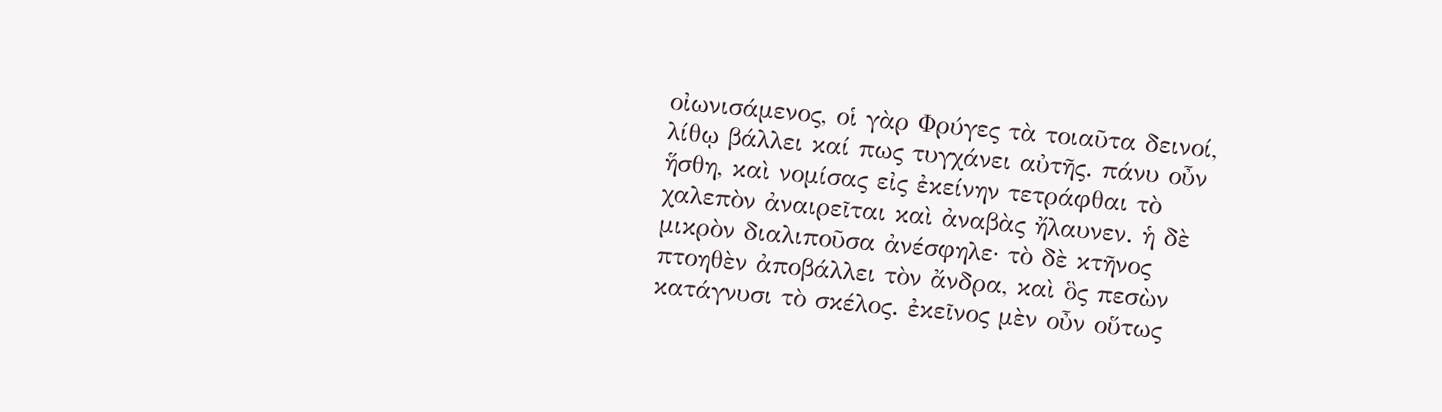οἰωνισάμενος, οἱ γὰρ Φρύγες τὰ τοιαῦτα δεινοί, λίθῳ βάλλει καί πως τυγχάνει αὐτῆς. πάνυ οὖν ἥσθη, καὶ νομίσας εἰς ἐκείνην τετράφθαι τὸ χαλεπὸν ἀναιρεῖται καὶ ἀναβὰς ἤλαυνεν. ἡ δὲ μικρὸν διαλιποῦσα ἀνέσφηλε· τὸ δὲ κτῆνος πτοηθὲν ἀποβάλλει τὸν ἄνδρα, καὶ ὃς πεσὼν κατάγνυσι τὸ σκέλος. ἐκεῖνος μὲν οὖν οὕτως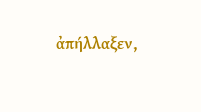ἀπήλλαξεν,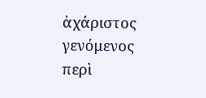ἀχάριστος γενόμενος περὶ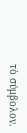τὸ σύμβολον.